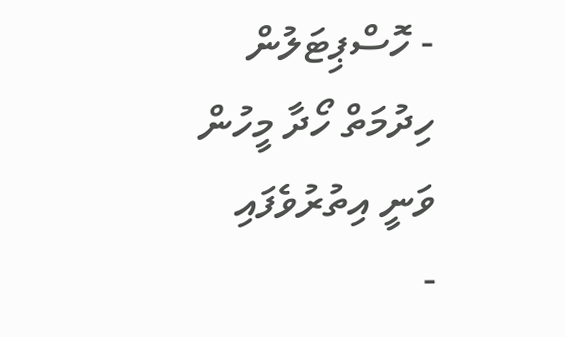- ހޮސްޕިޓަލުން ހިދުމަތް ހޯދާ މީހުން ވަނީ އިތުރުވެފައި
-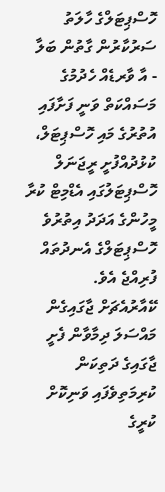ހޮސްޕިޓަލްގެ ހާލަތު ސަރުކާރުން ގާތުން ބަލާ
- އާ ވާރޑެއް ހެދުމުގެ މަސައްކަތް ވަނީ ފަށާފައި
އުތުރުގެ މައި ހޮސްޕިޓަލް، ކުޅުދުއްފުށީ ރީޖަނަލް ހޮސްޕިޓަލުގައި އެޑްމިޓް ކުރާ މީހުންގެ އަދަދު އިތުރުވެ ހޮސްޕިޓަލްގެ އެނދުތައް ފުރިއްޖެ އެވެ.
ކޭއާރުއެޗަށް ޖާގައިގެން މައްސަލަ ދިމާވާން ފެށީ ޖާގައިގެ ދަތިކަން ކުރިމަތިވެފައި ވަނިކޮށް ކުރީގެ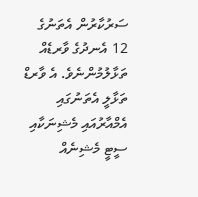ސަރުކާރުން އެތަނުގެ 12 އެނދުގެ ވާރޑެއް ތަޅާލުމުންނެވެ. އެ ވާރޑް ތަޅާލީ އެތަނުގައި އެމްއާރުއައި މެޝިނަކާއި ސީޓީ މެޝިނެއް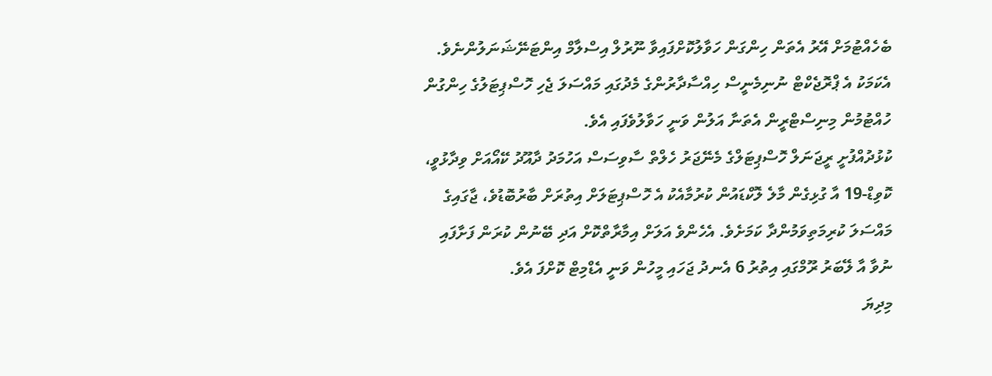ބެހެއްޓުމަށް އޭރު އެތަން ހިންގަން ހަވާލުކޮށްފައިވާ ނޫރުލް އިސްލާމް އިންޓަނޭޝަނަލުންނެވެ. އެކަމަކު އެ ޕްރޮޖެކްޓް ނުނިމެނީސް ހިއްސާދާރުންގެ މެދުގައި މައްސަލަ ޖެހި ހޮސްޕިޓަލުގެ ހިންގުން ހުއްޓުމުން މިނިސްޓްރީން އެތަނާ އަލުން ވަނީ ހަވާލުވެފައި އެވެ.
ކުޅުދުއްފުށީ ރީޖަނަލް ހޮސްޕިޓަލްގެ މެނޭޖަރު ހެލްތް ސާވިސަސް އަހުމަދު ދާއޫދު ކޭއޯއަށް ވިދާޅުވީ، ކޮވިޑް-19 އާ ގުޅިގެން މާލެ ލޮކްޑައުން ކުރުމާއެކު އެ ހޮސްޕިޓަލަށް އިތުރަށް ބާރުބޮޑުވެ، ޖާގައިގެ މައްސަލަ ކުރިމަތިވަމުންދާ ކަމަށެވެ. އެހެންވެ އަލަށް އިމާރާތްކޮށް އަދި ބޭނުން ކުރަން ފަށާފައި ނުވާ އާ ލޭބަރު ރޫމްގައި އިތުރު 6 އެނދު ޖަހައި މީހުން ވަނީ އެޑްމިޓް ކޮށްފަ އެވެ.
މިދިޔަ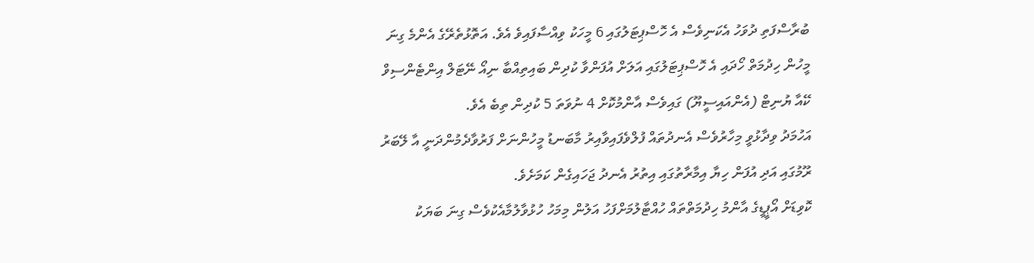ބުރާސްފަތި ދުވަހު އެކަނިވެސް އެ ހޮސްޕިޓަލުގައި 6 މީހަކު ވިއްސާފައިވެ އެވެ. އަތޮޅުތެރޭގެ އެންމެ ގިނަ މީހުން ހިދުމަތް ހޯދައި އެ ހޮސްޕިޓަލުގައި އަލަށް އުފަންވާ ކުދިން ބައިތިއްބާ ނިއޯ ނޭޓަލް އިންޓެންސިވް ކޭއާ ޔުނިޓް (އެންއައިސީޔޫ) ގައިވެސް އާންމުކޮށް 4 ނުވަތަ 5 ކުދިން ތިބެ އެވެ.
އަހުމަދު ވިދާޅުވީ މިހާރުވެސް އެނދުތައް ފުލްވެފައިވާއިރު މާބަނޑު މީހުންނަށް ފަރުވާދެމުންދަނީ އާ ލޭބަރު ރޫމުގައި އަދި އުފަން ހިޔާ އިމާރާތުގައި އިތުރު އެނދު ޖަހައިގެން ކަމަށެވެ.
ކޮވިޑަށް އޯޕީޑީގެ އާންމު ހިދުމަތްތައް ހުއްޓާލުމަށްފަހު އަލުން މިމަހު ހުޅުވާލުމާއެކުވެސް ގިނަ ބަޔަކު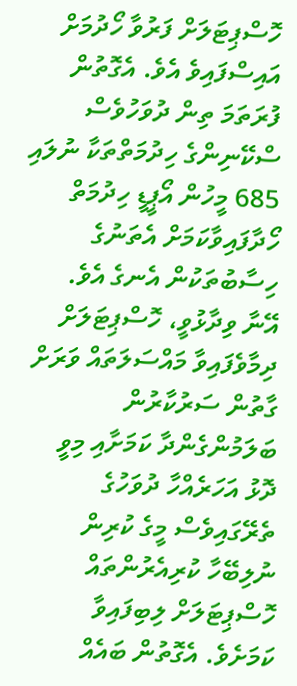ހޮސްޕިޓަލަށް ފަރުވާ ހޯދުމަށް އައިސްފައިވެ އެވެ. އެގޮތުން ފުރަތަމަ ތިން ދުވަހުވެސް ސްކޭނިންގެ ހިދުމަތްތަކާ ނުލައި 685 މީހުން އޯޕީޑީ ހިދުމަތް ހޯދާފައިވާކަމަށް އެތަނުގެ ހިސާބުތަކުން އެނގެ އެވެ.
އޭނާ ވިދާޅުވީ، ހޮސްޕިޓަލަށް ދިމާވެފައިވާ މައްސަލަތައް ވަރަށް ގާތުން ސަރުކާރުން ބަލަމުންގެންދާ ކަމަށާއި މިވީ ދޮޅު އަހަރެއްހާ ދުވަހުގެ ތެރޭގައިވެސް މީގެ ކުރިން ނުލިބޭހާ ކުރިއެރުންތައް ހޮސްޕިޓަލަށް ލިބިފައިވާ ކަމަށެވެ. އެގޮތުން ބައެއް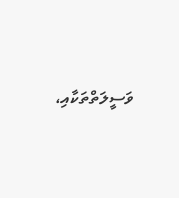ވަސީލަތްތަކާއި،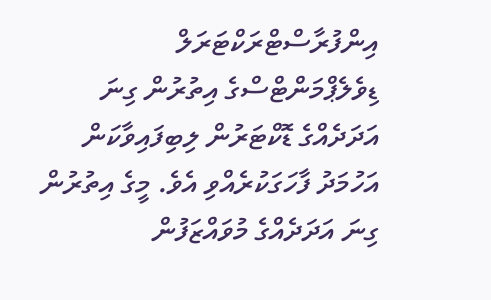އިންފުރާސްޓްރަކްޓަރަލް ޑިވެލެޕްމަންޓްސްގެ އިތުރުން ގިނަ އަދަދެއްގެ ޑޮކްޓަރުން ލިބިފައިވާކަން އަހުމަދު ފާހަގަކުރެއްވި އެވެ. މީގެ އިތުރުން ގިނަ އަދަދެއްގެ މުވައްޒަފުން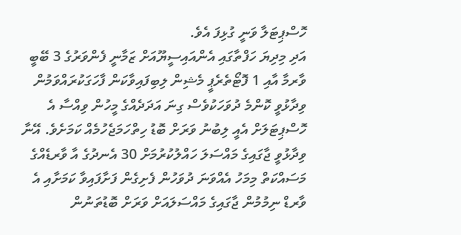ހޮސްޕިޓަލާ ވަނީ ގުޅިފަ އެވެ.
އަދި މިދިޔަ ހަފްތާގައި އެންއައިސީޔޫއަށް ޒަމާނީ ފެންވަރުގެ 3 ބޭބީ ވާރމާ އާއި 1 ފޮޓޯތެރެޕީ މެޝިން ލިބިފައިވާކަން ފާހަގަކުރައްވަމުން ވިދާޅުވީ ކޮންމެ ދުވަހަކުވެސް ގިނަ އަދަދެއްގެ މީހުން ވިއްސާ އެ ހޮސްޕިޓަލަށް އެއީ ލިބުނު ވަރަށް ބޮޑު ހިތްހަމަޖެހުމެއް ކަމަށެވެ. އޭނާ ވިދާޅުވީ ޖާގައިގެ މައްސަލަ ހައްލުކުރުމަށް 30 އެނދުގެ އާ ވާރޑެއްގެ މަސައްކަތް މިމަހު އެއްވަނަ ދުވަހުން ފެށިގެން ފަށާފައިވާ ކަމަށާއި އެ ވާރޑް ނިމުމުން ޖާގައިގެ މައްސަލައަށް ވަރަށް ބޮޑުތަނުން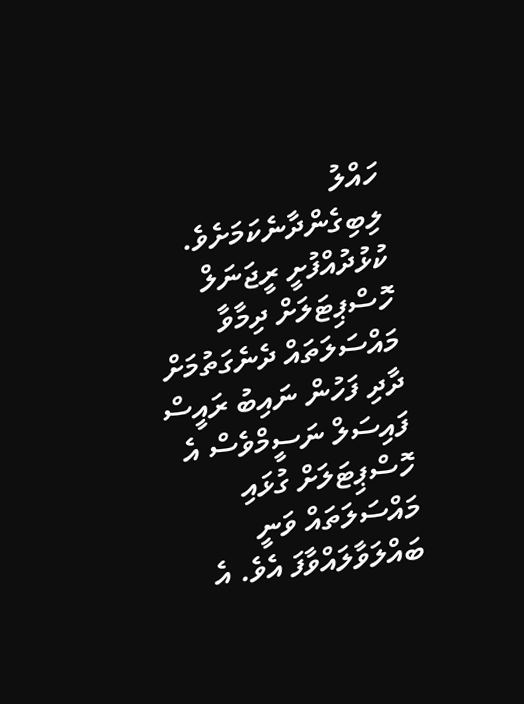ހައްލު ލިބިގެންދާނެކަމަށެވެ.
ކުޅުދުއްފުށީ ރީޖަނަލް ހޮސްޕިޓަލަށް ދިމާވާ މައްސަލަތައް ދެނެގަތުމަށް ދާދި ފަހުން ނައިބު ރައީސް ފައިސަލް ނަސީމްވެސް އެ ހޮސްޕިޓަލަށް ގުޅައި މައްސަލަތައް ވަނީ ބައްލަވާލައްވާފަ އެވެ. އެ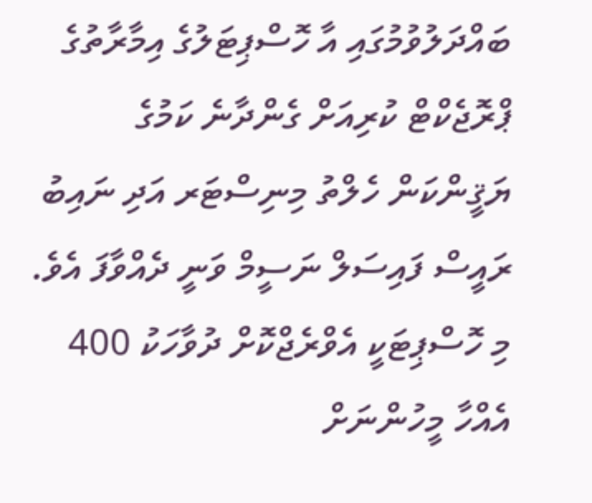ބައްދަލުވުމުގައި އާ ހޮސްޕިޓަލުގެ އިމާރާތުގެ ޕްރޮޖެކްޓް ކުރިއަށް ގެންދާނެ ކަމުގެ ޔަޤީންކަން ހެލްތު މިނިސްޓަރ އަދި ނައިބު ރައީސް ފައިސަލް ނަސީމް ވަނީ ދެއްވާފަ އެވެ. މި ހޮސްޕިޓަކީ އެވްރެޖްކޮށް ދުވާހަކު 400 އެއްހާ މީހުންނަށް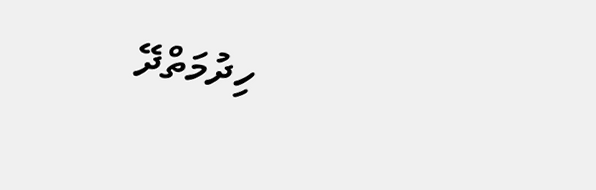ހިދުމަތްދޭ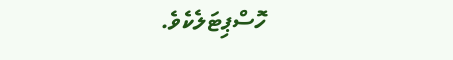ހޮސްޕިޓަލެކެވެ.